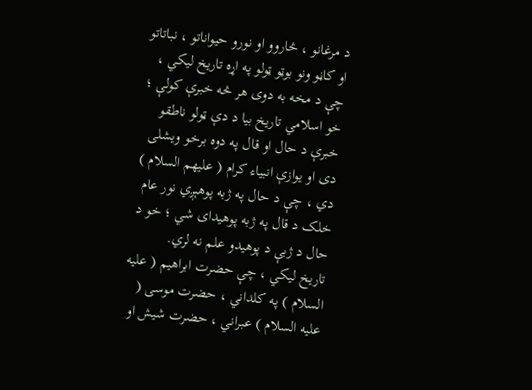د مرغانو ، څاروو او نورو حيواناتو ، نباتاتو او کاڼو ونو بوټو ټولو په اړه تاريخ ليکي ، چې د مخه به دوی هر څه خبرې کولې ؛ خو اسلامي تاريخ بيا د دې ټولو ناطقو خبرې د حال او قال په دوه برخو ويشلی دی او يوازې انبياء کرام ( عليهم السلام ) دي ، چې د حال په ژبه پوهېږي نور عام خلک د قال په ژبه پوهيدای شي ؛ خو د حال د ژبې د پوهيدو علم نه لري.
تاريخ ليکي ، چې حضرت ابراهيم ( عليه السلام ) په کلداني ، حضرت موسی ( عليه السلام ) عبراني ، حضرت شيش او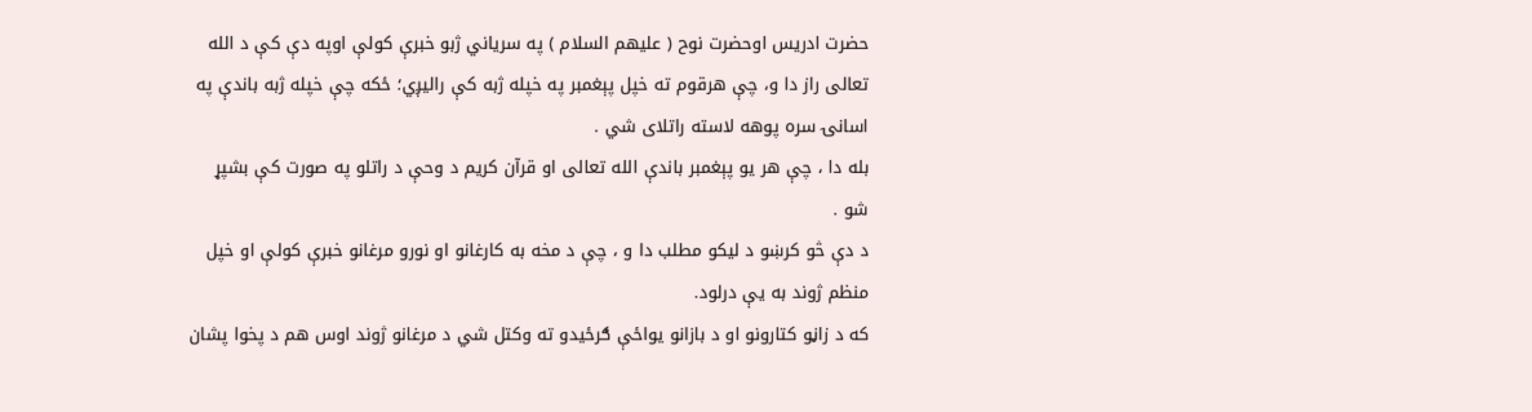حضرت ادريس اوحضرت نوح ( عليهم السلام ) په سرياني ژبو خبرې کولې اوپه دې کې د الله تعالی راز دا و، چې هرقوم ته خپل پېغمبر په خپله ژبه کې راليږي؛ ځکه چې خپله ژبه باندې په اسانۍ سره پوهه لاسته راتلای شي .
بله دا ، چې هر يو پېغمبر باندې الله تعالی او قرآن کريم د وحې د راتلو په صورت کې بشپړ شو .
د دې څو کرښو د ليکو مطلب دا و ، چې د مخه به کارغانو او نورو مرغانو خبرې کولې او خپل منظم ژوند به يې درلود.
که د زاڼو کتارونو او د بازانو يواځې ګرځيدو ته وکتل شي د مرغانو ژوند اوس هم د پخوا پشان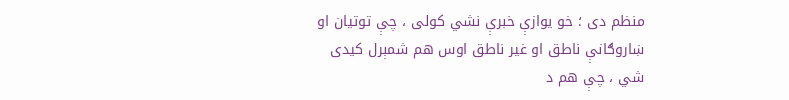منظم دی ؛ خو يوازې خبرې نشي کولی ، چې توتيان او ښاروګانې ناطق او غير ناطق اوس هم شمېرل کيدی شي ، چې هم د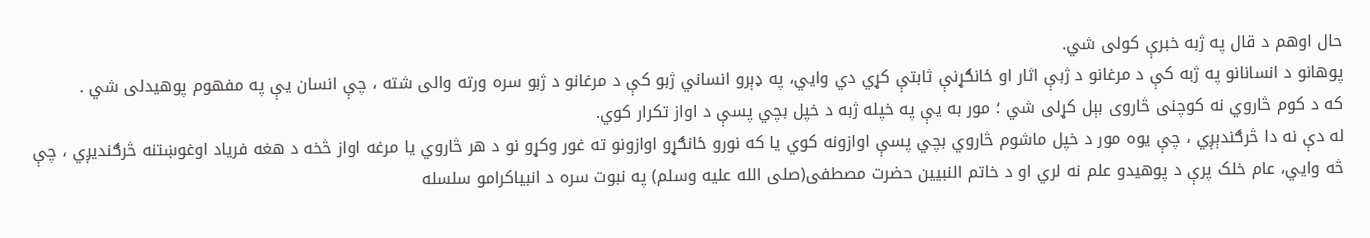حال اوهم د قال په ژبه خبرې کولی شي.
پوهانو د انسانانو په ژبه کې د مرغانو د ژبې اثار او ځانګړنې ثابتې کړي دي وايي، په ډېرو انساني ژبو کې د مرغانو د ژبو سره ورته والی شته ، چې انسان يې په مفهوم پوهيدلی شي .
که د کوم څاروي نه کوچنی څاروی بېل کړلی شي ؛ مور به يې په خپله ژبه د خپل بچي پسې د اواز تکرار کوي.
له دې نه دا څرګندېږي ، چې يوه مور د خپل ماشوم څاروي بچي پسې اوازونه کوي يا که نورو ځانګړو اوازونو ته غور وکړو نو د هر څاروي يا مرغه اواز څخه د هغه فرياد اوغوښتنه څرګنديږي ، چې څه وايي، عام خلک پرې د پوهيدو علم نه لري او د خاتم النبيين حضرت مصطفی(صلی الله عليه وسلم) په نبوت سره د انبياکرامو سلسله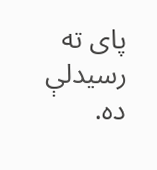پای ته رسيدلې ده.